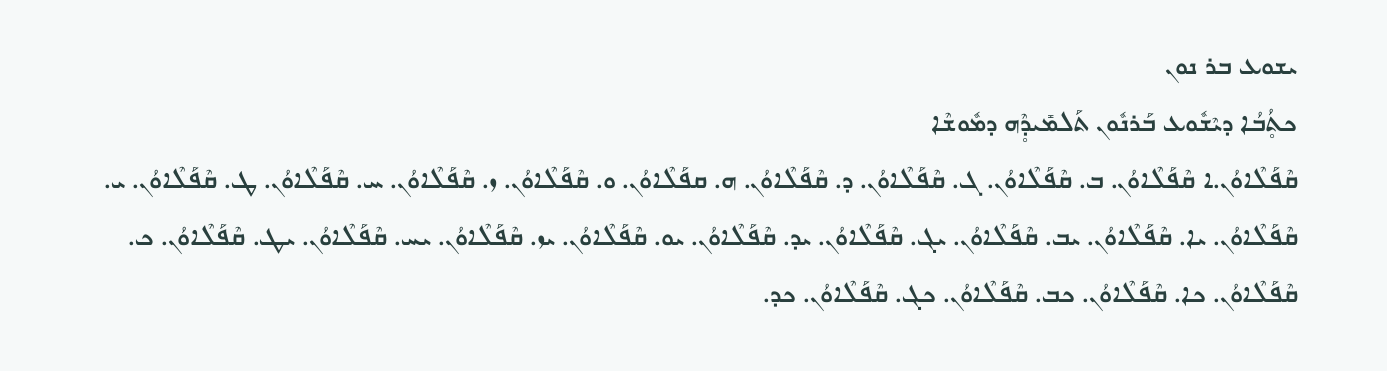ܝܫܘܥ ܒܪ ܢܘܢ
ܟܬ̥ܳܒܳܐ ܕܝܶܫܽܘܥ ܒܰܪܢܽܘܢ ܬܰܠܡܺܝܕ̥ܶܗ ܕܡܽܘܫܶܐ
ܩܶܦܰܠܶܐܘܳܢ.ܐ ܩܶܦܰܠܶܐܘܳܢ. ܒ. ܩܶܦܰܠܶܐܘܳܢ. ܓ. ܩܶܦܰܠܶܐܘܳܢ. ܕ. ܩܶܦܰܠܶܐܘܳܢ. ܗ. ܩܦܰܠܶܐܘܳܢ. ܘ. ܩܶܦܰܠܶܐܘܳܢ. ܙ. ܩܶܦܰܠܶܐܘܳܢ. ܚ. ܩܶܦܰܠܶܐܘܳܢ. ܛ. ܩܶܦܰܠܶܐܘܳܢ. ܝ.
ܩܶܦܰܠܶܐܘܳܢ. ܝܐ. ܩܶܦܰܠܶܐܘܳܢ. ܝܒ. ܩܶܦܰܠܶܐܘܳܢ. ܝܓ. ܩܶܦܰܠܶܐܘܳܢ. ܝܕ. ܩܶܦܰܠܶܐܘܳܢ. ܝܘ. ܩܶܦܰܠܶܐܘܳܢ. ܝܙ. ܩܶܦܰܠܶܐܘܳܢ. ܝܚ. ܩܶܦܰܠܶܐܘܳܢ. ܝܛ. ܩܶܦܰܠܶܐܘܳܢ. ܟ.
ܩܶܦܰܠܶܐܘܳܢ. ܟܐ. ܩܶܦܰܠܶܐܘܳܢ. ܟܒ. ܩܶܦܰܠܶܐܘܳܢ. ܟܓ. ܩܶܦܰܠܶܐܘܳܢ. ܟܕ.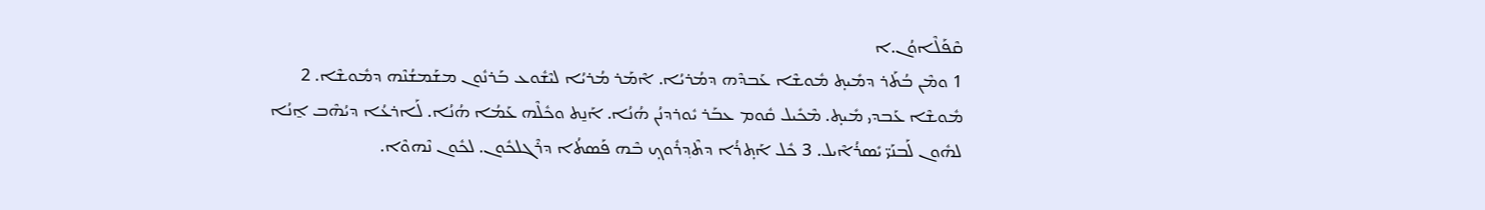ܩܶܦܰܠܶܐܘܳܢ.ܐ
1 ܘܡܶܢ ܒܳܬܰܪ ܕܡܺܝܬ̥ ܡܽܘܫܶܐ ܥܰܒܕܶܗ ܕܡܳܪܝܳܐ. ܐܶܡܰܪ ܡܳܪܝܳܐ ܠܝܶܫܽܘܥ ܒܰܪܢܽܘܢ ܡܫܰܡܫܳܢܶܗ ܕܡܽܘܫܶܐ. 2 ܡܽܘܫܶܐ ܥܰܒܕܝ ܡܺܝܬ̥. ܡܶܟܺܝܠ ܩܽܘܡ ܥܒܰܪ ܝܽܘܪܕܢܳܢ ܗܳܢܳܐ. ܐܰܢ̱ܬ ܘܟܽܠܶܗ ܥܰܡܳܐ ܗܳܢܳܐ. ܠܰܐܪܥܳܐ ܕܝܳܗܶܒ ܐ̱ܢܳܐ ܠܗܽܘܢ ܠܰܒܢܰܝ̈ ܝܺܣܪܳܐܶܝܠ. 3 ܟܽܠ ܐܰܬ̥ܪܳܐ ܕܬܶܕ݂ܪܽܘܟ̥ ܒܶܗ ܦܰܣܬܳܐ ܕܪܶܓܠܟܽܘܢ. ܠܟܽܘܢ ܢܶܗܘܶܐ.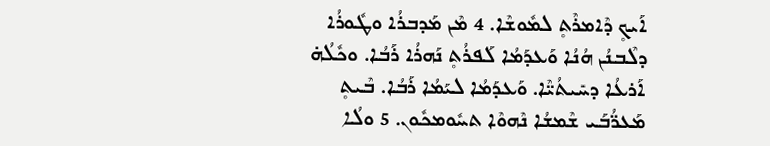ܐܰܝܟ̥ ܕܶܐܡܪܶܬ̥ ܠܡܽܘܫܶܐ. 4 ܡܶܢ ܡܰܕܒܪܳܐ ܘܛܽܘܪܳܐ ܕܠܶܒܢܳܢ ܗܳܢܳܐ ܘܰܥܕܰܡܳܐ ܠܰܦܪܳܬ̥ ܢܰܗܪܳܐ ܪܰܒܳܐ. ܘܟܽܠܳܗ̇ ܐܰܪܥܳܐ ܕܚܺܝܬܳܝ̈ܶܐ. ܘܰܥܕܰܡܳܐ ܠܝܰܡܳܐ ܪܰܒܳܐ. ܒܶܝܬ̥ ܡܰܥܖ̈ܳܒܰܝ ܫܶܡܫܳܐ ܢܶܗܘܶܐ ܬܚܽܘܡܟܽܘܢ. 5 ܘܠܳܐ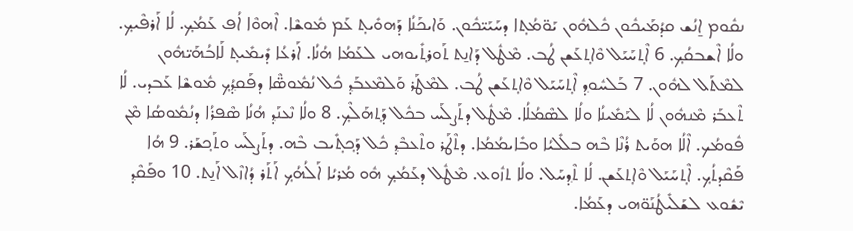ܢܩܽܘܡ ܐ̱ܢܳܫ ܩܕܳܡܰܝܟܽܘܢ ܟܽܠܗܽܘܢ ܝܰܘ̈ܡܳܬ̥ܐ ܕܚܰܝܰܝ̈ܟܽܘܢ. ܘܰܐܝܟܰܢܳܐ ܕܰܗܘܺܝܬ̥ ܥܰܡ ܡܽܘܫܶܐ. ܐܶܗܘܶܐ ܐܳܦ ܥܰܡܳܟ̥. ܠܳܐ ܐܰܪܦܶܝܟ̥. ܘܠܳܐ ܐܶܫܒܩܳܟ̥. 6 ܐܶܬ̥ܚܰܝܰܠ ܘܶܐܬ̥ܥܰܫܢ ܛܳܒ. ܡܶܛܽܠ ܕܰܐܢ̱ܬ ܬܰܘܪܬ̥ܺܝܘܗܝ ܠܥܰܡܳܐ ܗܳܢܳܐ. ܐܰܪܥܳܐ ܕܺܝܡܺܝܬ̥ ܠܰܐܒܳܗܰܝ̈ܗܽܘܢ ܠܡܶܬܰܠ ܠܗܽܘܢ. 7 ܒܰܠܚܽܘܕ݂ ܐܶܬ̥ܚܰܝܰܠ ܘܶܐܬ̥ܥܰܫܢ ܛܳܒ. ܠܡܶܛܰܪ ܘܰܠܡܶܥܒܰܕ݂ ܟܽܠ ܢܳܡܽܘܣ̈ܶܐ ܕܦܰܩܕ݂ܳܟ̥ ܡܽܘܫܶܐ ܥܰܒܕܝ. ܠܳܐ ܬܶܥܒܰܪ ܡܶܢܗܽܘܢ ܠܳܐ ܠܝܰܡܺܝܢܳܐ ܘܠܳܐ ܠܣܶܡܳܠܳܐ. ܡܶܛܽܠ ܕܬܰܨܠܰܚ ܒܟܽܠ ܕܰܬ̥ܗܰܠܶܟ̥. 8 ܘܠܳܐ ܢܶܥܢܰܕ݂ ܗܳܢܳܐ ܣܶܦܪܳܐ ܕܢܳܡܽܘܣܳܐ ܡܶܢ ܦܽܘܡܳܟ. ܐܶܠܳܐ ܗܘܰܝܬ ܪܳܢܶܐ ܒܶܗ ܒܠܺܠܝܳܐ ܘܒܺܐܝܡܳܡܳܐ. ܕܬܶܛܰܪ ܘܬܶܥܒܶܕ݂ ܟܽܠ ܕܰܟ̥ܬ̥ܺܝܒ ܒܶܗ. ܕܬܰܨܠܰܚ ܘܬܰܟ̥ܫܰܪ. 9 ܗܳܐ ܦܰܩܶܕܬܳܟ̥. ܐܶܬ̥ܚܰܝܰܠ ܘܶܐܬ̥ܥܰܫܢ. ܠܳܐ ܬܶܕ݂ܚܰܠ. ܘܠܳܐ ܬܙܽܘܥ. ܡܶܛܽܠ ܕܥܰܡܳܟ̥ ܗܽܘ ܡܳܪܝܳܐ ܐܰܠܳܗܳܟ̥ ܐܰܬܰܪ ܕܳܐܙܶܠ ܐܰܢ̱ܬ. 10 ܘܦܰܩܶܕ݂ ܝܶܫܽܘܥ ܠܫܰܠܺܝܛܳܢܰܘ̈ܗܝ ܕܥܰܡܳܐ.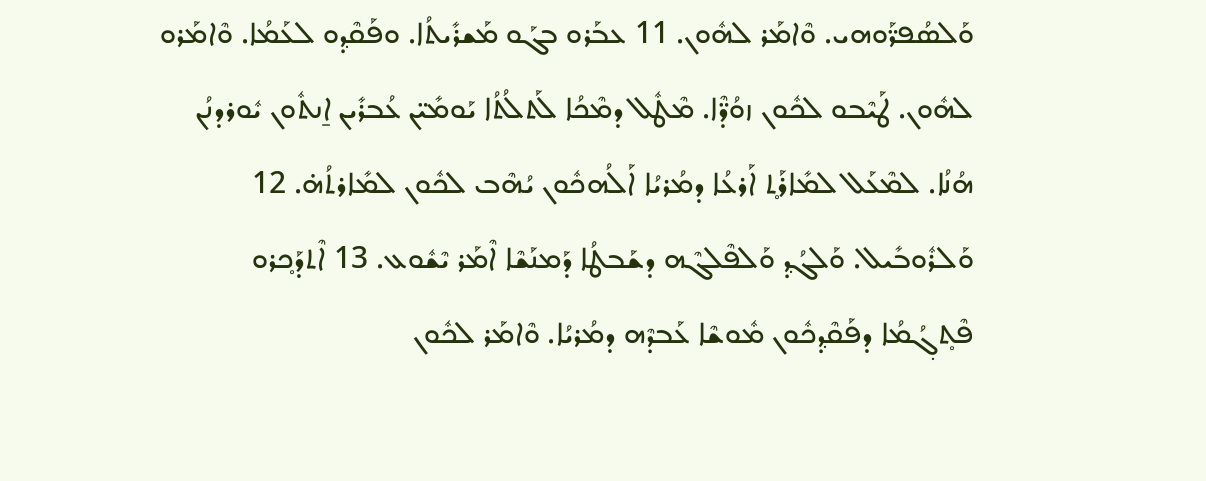ܘܰܠܣܳܦܖ̈ܰܘܗܝ. ܘܶܐܡܰܪ ܠܗܽܘܢ. 11 ܥܒܰܪܘ ܒܓܰܘ ܡܰܫܪܺܝܬܳܐ. ܘܦܰܩܶܕ݂ܘ ܠܥܰܡܳܐ. ܘܶܐܡܰܪܘ ܠܗܽܘܢ. ܛܰܝܶܒܘ ܠܟܽܘܢ ܙܘܳܕ̈ܶܐ. ܡܶܛܽܠ ܕܡܶܟܳܐ ܠܰܬܠܳܬܳܐ ܝܰܘܡܺܝ̈ܢ ܥܳܒܪܺܝܢ ܐ̱ܢܬܽܘܢ ܝܽܘܪܕܢܳܢ ܗܳܢܳܐ. ܠܡܶܥܰܠ ܠܡܺܐܪܰܬ̥ ܐܰܪܥܳܐ ܕܡܳܪܝܳܐ ܐܰܠܳܗܟܽܘܢ ܝܳܗܶܒ ܠܟܽܘܢ ܠܡܺܐܪܬܳܗ̇. 12 ܘܰܠܪܽܘܒܺܝܠ. ܘܰܠܓܳܕ݂ ܘܰܠܦܶܠܓܶܗ ܕܫܰܒܛܳܐ ܕܰܡܢܰܫܶܐ ܐܶܡܰܪ ܝܶܫܽܘܥ. 13 ܐܶܬܕܰܟ̥ܪܘ ܦܶܬ̥ܓ݂ܳܡܳܐ ܕܦܰܩܶܕ݂ܟܽܘܢ ܡܽܘܫܶܐ ܥܰܒܕܶܗ ܕܡܳܪܝܳܐ. ܘܶܐܡܰܪ ܠܟܽܘܢ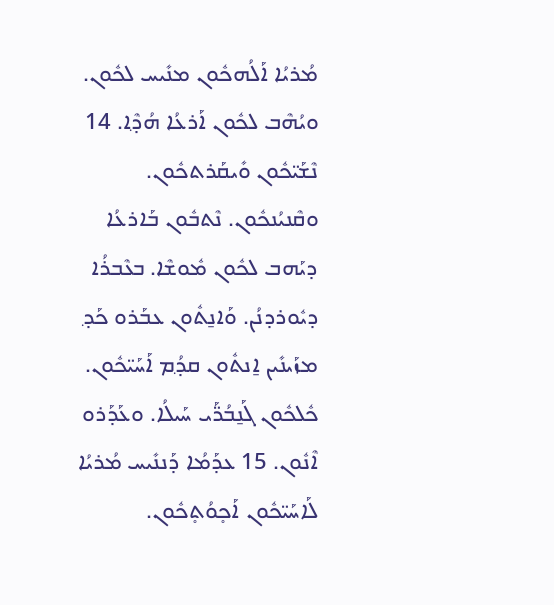ܡܳܪܝܳܐ ܐܰܠܳܗܟܽܘܢ ܡܢܺܝܚ ܠܟܽܘܢ. ܘܝܳܗܶܒ ܠܟܽܘܢ ܐܰܪܥܳܐ ܗܳܕ݂ܶܐ. 14 ܢܶܫܰܝ̈ܟܽܘܢ ܘܺܝܩܰܪܬܟܽܘܢ. ܘܩܶܢܝܳܢܟܽܘܢ. ܢܶܬܒܽܘܢ ܒܰܐܪܥܳܐ ܕܝܰܗܒ ܠܟܽܘܢ ܡܽܘܫܶܐ. ܒܥܶܒܪܳܐ ܕܝܽܘܪܕܢܳܢ. ܘܰܐܢ̱ܬܽܘܢ ܥܒܰܪܘ ܟܰܕ݂ ܡܙܰܝܢܺܝܢ ܐ̱ܢܬܽܘܢ ܩܕ݂ܳܡ ܐܰܚܰܝ̈ܟܽܘܢ. ܟܽܠܟܽܘܢ ܓܰܢ̱ܒܳܖ̈ܰܝ ܚܰܝܠܳܐ. ܘܥܰܕܰܪܘ ܐܶܢܽܘܢ. 15 ܥܕܰܡܳܐ ܕܰܢܢܺܝܚ ܡܳܪܝܳܐ ܠܰܐܚܰܝ̈ܟܽܘܢ ܐܰܟ̥ܘܳܬ̥ܟܽܘܢ.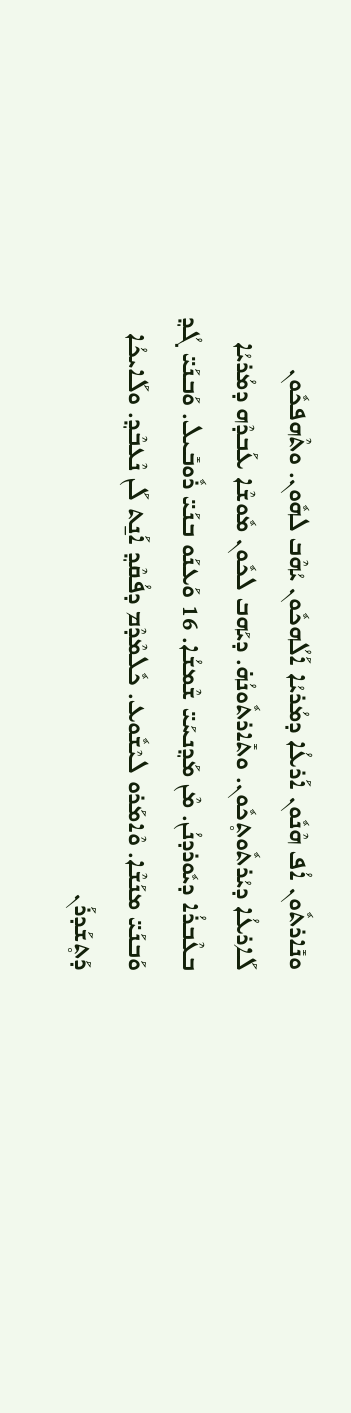ܘܢܺܐܪܬܽܘܢ ܐܳܦ ܗܶܢܽܘܢ ܐܰܪܥܳܐ ܕܡܳܪܝܳܐ ܐܰܠܳܗܟܽܘܢ ܝܳܗܶܒ ܠܗܽܘܢ. ܘܬܶܗܦܟܽܘܢ ܠܰܐܪܥܳܐ ܕܝܳܪܬܽܘܬ̥ܟܽܘܢ. ܘܬܺܐܪܬܽܘܢܳܗ̇. ܕܝܰܗܒ ܠܟܽܘܢ ܡܽܘܫܶܐ ܥܰܒܕܶܗ ܕܡܳܪܝܳܐ ܒܥܶܒܪܳܐ ܕܝܽܘܪܕܢܳܢ. ܡܶܢ ܡܰܕ݂ܢܚܰܝ̈ ܫܶܡܫܳܐ. 16 ܘܰܥܢܰܘ ܒܢܰܝ̈ ܪܽܘܒܺܝܠ. ܘܰܒܢܰܝ̈ ܓܳܕ݂ ܘܰܒܢܰܝ̈ ܡܢܰܫܶܐ. ܘܶܐܡܰܪܘ ܠܝܶܫܽܘܥ. ܟܽܠܡܶܕܶܡ ܕܦܳܩܶܕ݂ ܐܰܢ̱ܬ ܠܰܢ ܢܶܥܒܶܕ݂. ܘܠܰܐܝܟܳܐ ܕܰܬ̥ܫܰܕܪܰܢ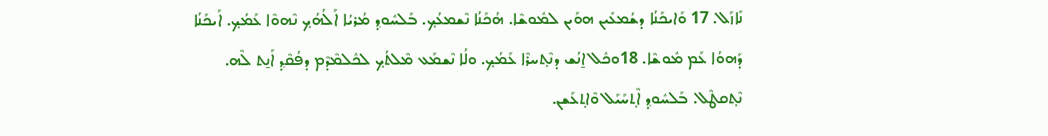ܢܺܐܙܰܠ. 17 ܘܰܐܝܟܰܢܳܐ ܕܫܳܡܥܺܝܢ ܗܘܰܝܢ ܠܡܽܘܫܶܐ. ܗܳܟܰܢܳܐ ܢܶܫܡܥܳܟ̥. ܒܰܠܚܽܘܕ݂ ܡܳܪܝܳܐ ܐܰܠܳܗܳܟ̥ ܢܶܗܘܶܐ ܥܰܡܳܟ̥. ܐܰܝܟܰܢܳܐ ܕܰܗܘܳܐ ܥܰܡ ܡܽܘܫܶܐ. 18ܘܟܽܠ ܐ̱ܢܳܫ ܕܢܶܬ̥ܚܪܶܐ ܥܰܡܳܟ̥. ܘܠܳܐ ܢܶܫܡܰܥ ܡܶܠܬܳܟ̥ ܠܟܽܠܡܶܕܶܡ ܕܦܳܩܶܕ݂ ܐܰܢ̱ܬ ܠܶܗ. ܢܶܬ̥ܩܛܶܠ. ܒܰܠܚܽܘܕ݂ ܐܶܬ̥ܚܰܝܰܠ ܘܶܐܬ̥ܥܰܫܢ.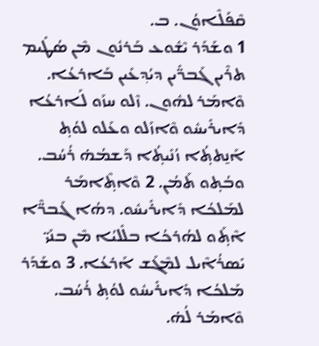ܩܶܦܰܠܶܐܘܳܢ. ܒ.
1 ܘܫܰܕܰܪ ܝܶܫܽܘܥ ܒܰܪܢܽܘܢ ܡܶܢ ܣܳܛܺܝܡ ܬܪܶܝܢ ܓܰܒܖ̈ܺܝܢ ܕܝܳܕ݂ܥܺܝܢ ܒܰܐܪܥܳܐ. ܘܶܐܡܰܪ ܠܗܽܘܢ. ܙܶܠܘ ܚܙܰܘ ܠܰܐܪܥܳܐ ܕܺܐܝܪܺܝܚܽܘ ܘܶܐܙܰܠܘ ܘܥܰܠܘ ܠܘܳܬ̥ ܐܰܢ̱ܬܬ̥ܳܐ ܙܳܢܺܝܬ̥ܳܐ ܕܰܫܡܳܗ̇ ܪܳܚܳܒ. ܘܒܳܬ̥ܘ ܬܰܡܳܢ. 2 ܘܶܐܬ̥ܶܐܡܰܪ ܠܡܰܠܟܳܐ ܕܺܐܝܪܺܝܚܽܘ. ܕܗܳܐ ܓܰܒܖ̈ܶܐ ܐܶܬ̥ܰܘ ܠܗܳܪܟܳܐ ܒܠܺܠܝܳܐ ܡܶܢ ܒܢܰܝ̈ ܝܺܣܪܳܐܶܝܠ ܠܡܶܓܰܫ ܐܰܪܥܳܐ. 3 ܘܫܰܕܰܪ ܡܰܠܟܳܐ ܕܺܐܝܪܺܝܚܽܘ ܠܘܳܬ̥ ܪܳܚܳܒ. ܘܶܐܡܰܪ ܠܳܗ̇.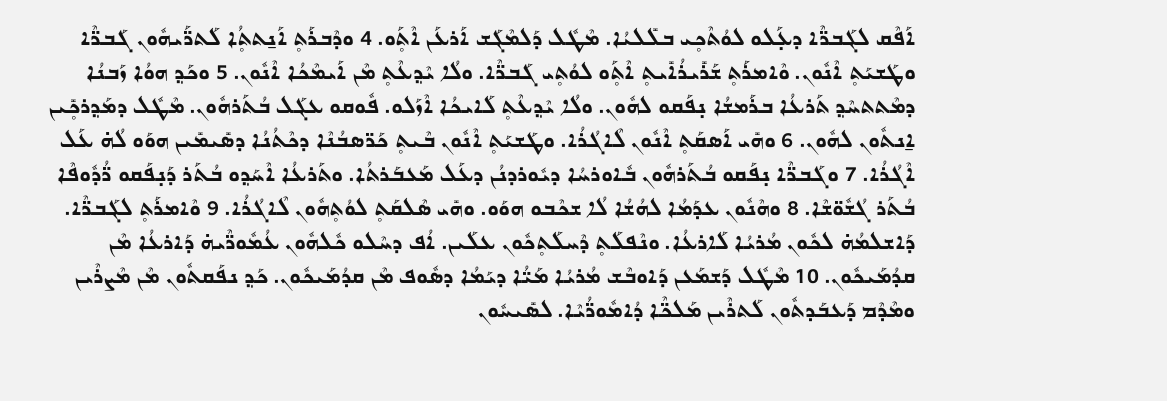ܐܰܦܶܩ ܠܓܰܒܖ̈ܶܐ ܕܥ̣ܰܠܘ ܠܘܳܬܶܟ̥ܝ ܒܠܺܠܝܳܐ. ܡܶܛܽܠ ܕܰܠܡܶܓܰܫ ܐܰܪܥܰܢ ܐܶܬ̥ܰܘ. 4 ܘܕܶܒܪܰܬ̥ ܐܰܢ̱ܬܬ̥ܳܐ ܠܰܬܖ̈ܰܝܗܽܘܢ ܓܰܒܖ̈ܶܐ ܘܛܰܫܝܰܬ̥ ܐܶܢܽܘܢ. ܘܶܐܡܪܰܬ̥ ܫܰܪܺܝܪܳܐܺܝܬ̥ ܐܶܬ̥ܰܘ ܠܘܳܬ̥ܝ ܓܰܒܖ̈ܶܐ. ܘܠܳܐ ܝܶܕ݂ܥܶܬ̥ ܡܶܢ ܐܰܝܡܶܟܳܐ ܐܶܢܽܘܢ. 5 ܘܟܰܕ݂ ܗܘܳܐ ܙܰܒܢܳܐ ܕܡܶܬܬܚܶܕ݂ ܬܰܪܥܳܐ ܒܪܰܡܫܳܐ ܢ̣ܦܰܩܘ ܠܗܽܘܢ. ܘܠܳܐ ܝܶܕ݂ܥܶܬ̥ ܠܰܐܝܟܳܐ ܐܶܙܰܠܘ. ܦܽܘܩܘ ܥܓܰܠ ܒܳܬܰܪܗܽܘܢ. ܡܶܛܽܠ ܕܡܰܕ݂ܪܟ̥ܺܝܢ ܐ̱ܢܬܽܘܢ ܠܗܽܘܢ. 6 ܘܗܺܝ ܐܰܣܩܰܬ̥ ܐܶܢܽܘܢ ܠܶܐܓܳܪܳܐ. ܘܛܰܫܝܰܬ̥ ܐܶܢܽܘܢ ܒܶܝܬ̥ ܟܰܖ̈ܣܒܳܢܶܐ ܕܟܶܬܳܢܳܐ ܕܣܺܝܡܺܝܢ ܗܘܰܘ ܠܳܗ̇ ܥܰܠ ܐܶܓܳܪܳܐ. 7 ܘܓܰܒܖ̈ܶܐ ܢ̣ܦܰܩܘ ܒܳܬܰܪܗܽܘܢ ܒܽܐܘܪܚܳܐ ܕܝܽܘܪܕܢܳܢ ܕܥܰܠ ܡܰܥܒܰܪܬܳܐ. ܘܬܰܪܥܳܐ ܐܶܚܰܕ݂ܘ ܒܳܬܰܪ ܕܰܢ̣ܦܰܩܘ ܖ̈ܳܕܽܘܦܶܐ ܒܳܬܰܪ ܓܳܫܽܘ̈ܫܶܐ. 8 ܘܗܶܢܽܘܢ ܥܕܰܡܳܐ ܠܗܳܫܳܐ ܠܳܐ ܫܟܶܒܘ ܗܘܰܘ. ܘܗܺܝ ܣܶܠܩܰܬ̥ ܠܘܳܬ̥ܗܽܘܢ ܠܶܐܓܳܪܳܐ. 9 ܘܶܐܡܪܰܬ̥ ܠܓܰܒܖ̈ܶܐ. ܕܰܐܫܠܡܳܗ̇ ܠܟܽܘܢ ܡܳܪܝܳܐ ܠܰܐܪܥܳܐ. ܘܢܶܦܠܰܬ̥ ܕܶܚܠܰܬ̥ܟܽܘܢ ܥܠܰܝܢ. ܐܳܦ ܕܚܶܠܘ ܟܽܠܗܽܘܢ ܥܳܡܽܘܖ̈ܶܝܗ̇ ܕܰܐܪܥܳܐ ܡܶܢ ܩܕܳܡܰܝܟܽܘܢ. 10 ܡܶܛܽܠ ܕܰܫܡܰܥܢ ܕܰܐܘܒܶܫ ܡܳܪܝܳܐ ܡܰܝ̈ܳܐ ܕܝܰܡܳܐ ܕܣܽܘܦ ܡܶܢ ܩܕܳܡܰܝܟܽܘܢ. ܟܰܕ݂ ܢܦܰܩܬܽܘܢ ܡܶܢ ܡܶܨܪܶܝܢ ܘܡܶܕܶܡ ܕܰܥܒܰܕܬܽܘܢ ܠܰܬܪܶܝܢ ܡܰܠܟ̈ܶܐ ܕܳܐܡܽܘܖ̈ܳܝܶܐ. ܠܣܺܝܚܽܘܢ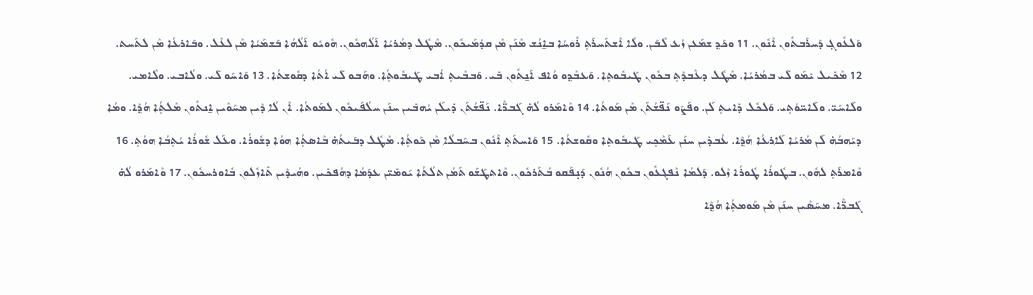ܘܰܠܥܽܘܓ݂ ܕܰܚܪܰܒܬܽܘܢ ܐܶܢܽܘܢ. 11 ܘܟܰܕ݂ ܫܡܰܥܢ ܙܳܥ ܠܶܒܰܢ. ܘܠܳܐ ܐܶܫܬܰܚܪܰܬ̥ ܪܽܘܚܳܐ ܒܐ̱ܢܳܫ ܡܶܢܰܢ ܡܶܢ ܩܕܳܡܰܝܟܽܘܢ. ܡܶܛܽܠ ܕܡܳܪܝܳܐ ܐܰܠܳܗܟܽܘܢ. ܗܽܘܝܽܘ ܐܰ‌ܠܳܗܳܐ ܒܰܫܡܰܝܳܐ ܡܶܢ ܠܥܶܠ. ܘܒܰܐܪܥܳܐ ܡܶܢ ܠܬܰܚܬ. 12 ܡܶܟܺܝܠ ܝܺܡܰܘ ܠܺܝ ܒܡܳܪܝܳܐ. ܡܶܛܽܠ ܕܥܶܒܕܶܬ̥ ܒܟܽܘܢ ܛܰܝܒܽܘܬ̥ܐ. ܘܰܥܒܶܕ݂ܘ ܘܳܐܦ ܐܰܢ̱ܬܽܘܢ ܒܺܝ. ܘܰܒܒܶܝܬ̥ ܐܳܒܝ ܛܰܝܒܽܘܬ̥ܳܐ. ܘܗܰܒܘ ܠܺܝ ܐܳܬܳܐ ܕܩܽܘܫܬܳܐ. 13 ܘܰܐܚܰܘ ܠܺܝ. ܘܠܳܐܒܝ. ܘܠܶܐܡܝ. ܘܠܰܐܚܰܝ̈. ܘܠܰܐܚ̈ܘܳܬ̥ܝ. ܘܰܠܟܽܠ ܕܺܐܝܬ̥ ܠܰܢ. ܘܦܰܨܰܘ ܢܰܦ̈ܫܳܬܰܢ ܡܶܢ ܡܰܘܬܳܐ. 14 ܘܶܐܡܰܪܘ ܠܳܗ̇ ܓܰܒܖ̈ܶܐ. ܢܰܦ̈ܫܳܬܰܢ ܕܺܝܠܰܢ ܝܳܗܒܺܝܢ ܚܢܰܢ ܚܠܳܦܰܝܟܽܘܢ ܠܡܰܘܬܳܐ. ܐܶܢ ܠܳܐ ܕܶܝܢ ܡܚܰܘܶܝܢ ܐ̱ܢܬܽܘܢ ܡܶܠܬ̥ܳܐ ܗܳܕ݂ܶܐ. ܘܡܳܐ ܕܝܰܗܒܳܗ̇ ܠܰܢ ܡܳܪܝܳܐ ܠܰܐܪܥܳܐ ܗܳܕ݂ܶܐ. ܥܳܒܕܺܝܢ ܚܢܰܢ ܥܰܡܶܟ̥ܝ ܛܰܝܒܽܘܬ̥ܐ ܘܩܽܘܫܬܳܐ. 15 ܘܰܐܚܬܰܬ̥ ܐܶܢܽܘܢ ܒܚܰܒܠܳܐ ܡܶܢ ܟܰܘܬ̥ܳܐ. ܡܶܛܽܠ ܕܒܰܝܬܳܗ̇ ܒܶܐܣܬ̥ܳܐ ܗܘܳܐ ܕܫܽܘܪܳܐ. ܘܥܰܠ ܫܽܘܪܳܐ ܝܳܬ̥ܒܳܐ ܗܘܳܬ̥. 16 ܘܶܐܡܪܰܬ̥ ܠܗܽܘܢ. ܒܛܽܘܪܳܐ ܛܽܘܪܳܐ ܙܶܠܘ. ܕܰܠܡܳܐ ܢܶܦܓܥܽܘܢ ܒܟܽܘܢ ܗܳܢܽܘܢ ܕܰܢ̣ܦܰܩܘ ܒܳܬܰܪܟܽܘܢ. ܘܶܐܬܛܰܫܰܘ ܬܰܡܳܢ ܬܠܳܬܳܐ ܝܰܘܡܺܝ̈ܢ ܥܕܰܡܳܐ ܕܗܳܦܟܺܝܢ. ܘܗܳܝܕܶܝܢ ܬܺܐܙܽܠܘܢ ܒܽܐܘܪܚܟܽܘܢ. 17 ܘܶܐܡܰܪܘ ܠܳܗ̇ ܓܰܒܖ̈ܶܐ. ܡܚܰܣܶܝܢ ܚܢܰܢ ܡܶܢ ܡܰܘܡܬ̥ܳܐ ܗܳܕ݂ܶܐ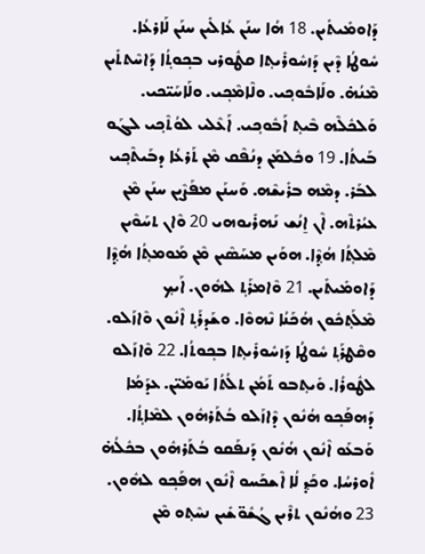ܕܰܐܘܡܺܝܬܺܝܢ. 18 ܗܳܐ ܚܢܰܢ ܥܳܐܠܺܝܢ ܚܢܰܢ ܠܰܐܪܥܳܐ. ܚܽܘܛܳܐ ܕܶܝܢ ܕܰܙܚܽܘܪܺܝܬ̥ܐ ܩܛܽܘܪܝ ܒܟ̥ܘܬ̥ܳܐ ܕܰܐܚܶܬܬܺܝܢ ܡܶܢܳܗ̇. ܘܠܰܐܒܽܘܟ̥ܝ. ܘܠܶܐܡܶܟ̥ܝ. ܘܠܰܐܚܰܝ̈ܟܝ. ܘܰܠܟܽܠܶܗ ܒܶܝܬ̥ ܐܰܒܽܘܟ̥ܝ. ܐܰܥܶܠܝ ܠܘܳܬܶܟ̥ܝ ܠܓܰܘ ܒܰܝܬܳܐ. 19 ܘܟܽܠܡܰܢ ܕܢܳܦܶܩ ܡܶܢ ܬܰܪܥܳܐ ܕܒܰܝܬܶܟ̥ܝ ܠܒܰܪ. ܕܡܶܗ ܒܪܺܝܫܶܗ. ܘܰܚܢܰܢ ܡܦܰܨܶܝܢ ܚܢܰܢ ܡܶܢ ܥܝܳܪܬܶܗ. ܐܶܢ ܐ̱ܢܳܫ ܢܰܗܪܺܝܘܗܝ 20 ܘܶܐܢ ܬܚܰܘܶܝܢ ܡܶܠܬ̥ܳܐ ܗܳܕ݂ܶܐ. ܗܘܰܝܢ ܡܚܰܣܶܝܢ ܡܶܢ ܡܰܘܡܬ̥ܳܐ ܗܳܕ݂ܶܐ ܕܰܐܘܡܺܝܬܺܝܢ. 21 ܘܶܐܡܪܰܬ̥ ܠܗܽܘܢ. ܐܰܝܟ̥ ܡܶܠܰܬ̥ܟܽܘܢ ܗܳܟܰܢܳܐ ܢܶܗܘܶܐ. ܘܫܰܕܪܰܬ̥ ܐܶܢܽܘܢ ܘܶܐܙܰܠܘ. ܘܩܶܛܪܰܬ̥ ܚܽܘܛܳܐ ܕܰܙܚܽܘܪܺܝܬ̥ܐ ܒܟ̥ܘܬܳܐ. 22 ܘܶܐܙܰܠܘ ܠܛܽܘܪܳܐ. ܘܺܝܬ̥ܒܘ ܬܰܡܳܢ ܬܠܳܬܳܐ ܝܰܘܡܺܝ̈ܢ. ܥܕܰܡܳܐ ܕܰܗܦܰܟ̥ܘ ܗܳܢܽܘܢ ܕܶܐܙܰܠܘ ܒܳܬܰܪܗܽܘܢ ܠܡܶܐܬ̥ܳܐ. ܘܰܒܥܰܘ ܐܶܢܽܘܢ ܗܳܢܽܘܢ ܕܰܢܦܰܩܘ ܒܳܬܰܪܗܽܘܢ ܒܟܽܠܳܗ̇ ܐܽܘܪܚܳܐ. ܘܟܰܕ݂ ܠܳܐ ܐܶܫܟܰܚܘ ܐܶܢܽܘܢ ܗܦܰܟ̥ܘ ܠܗܽܘܢ. 23 ܘܗܳܢܽܘܢ ܬܪܶܝܢ ܓܳܫܽܘ̈ܫܺܝܢ ܢܚܶܬ̥ܘ ܡܶܢ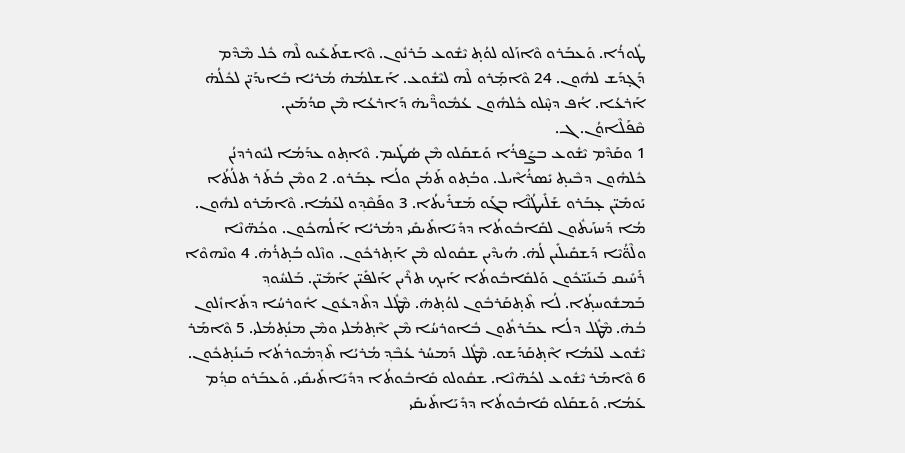ܛܽܘܪܳܐ. ܘܰܥܒܰܪܘ ܘܶܐܙܰܠܘ ܠܘܳܬ̥ ܝܶܫܽܘܥ ܒܰܪܢܽܘܢ. ܘܶܐܫܬܰܥܺܝܘ ܠܶܗ ܟܽܠ ܡܶܕܶܡ ܕܰܓ̣ܕܰܫ ܠܗܽܘܢ. 24 ܘܶܐܡ̣ܰܪܘ ܠܶܗ ܠܝܶܫܽܘܥ. ܐܰܫܠܡܳܗ̇ ܡܳܪܝܳܐ ܒܺܐܝܕܰܝ̈ܢ ܠܟܽܠܳܗ̇ ܐܰܪܥܳܐ. ܐܳܦ ܕܚ̣ܶܠܘ ܟܽܠܗܽܘܢ ܥܳܡܽܘܖ̈ܶܝܗ̇ ܕܰܐܪܥܳܐ ܡܶܢ ܩܕܳܡܰܝܢ.
ܩܶܦܰܠܶܐܘܳܢ. ܓ.
1 ܘܩܰܕܶܡ ܝܶܫܽܘܥ ܒܨܰܦܪܳܐ ܘܰܫܩܰܠܘ ܡܶܢ ܣܳܛܺܝܡ. ܘܶܐܬ̥ܘ ܥܕܰܡܳܐ ܠܝܽܘܪܕܢܳܢ ܟܽܠܗܽܘܢ ܕܒܶܝܬ̥ ܝܺܣܪܳܐܶܝܠ. ܘܒܳܬ̥ܘ ܬܰܡܳܢ ܘܠܳܐ ܥ̣ܒܰܪܘ. 2 ܘܡܶܢ ܒܳܬܰܪ ܬܠܳܬܳܐ ܝܰܘܡܺܝ̈ܢ ܥ̣ܒܰܪܘ ܫܰܠܺܝܛܳܢ̈ܶܐ ܒܓܰܘ ܡܰܫܪܺܝܬܳܐ. 3 ܘܦܰܩܶܕ݂ܘ ܠܥܰܡܳܐ. ܘܶܐܡܰܪܘ ܠܗܽܘܢ. ܡܳܐ ܕܰܚܙܰܝܬܽܘܢ ܠܩܺܐܒܽܘܬܳܐ ܕܕܺܝܰܐܬܺܝܩܺܝ ܕܡܳܪܝܳܐ ܐܰܠܳܗܟܽܘܢ. ܘܟܳܗ̈ܢܶܐ ܘܠܶܘ̈ܳܝܶܐ ܕܰܫܩܺܝܠܺܝܢ ܠܳܗ̇. ܗܳܝܕܶܝܢ ܫܩܽܘܠܘ ܡܶܢ ܐܰܬ̥ܪܟܽܘܢ. ܘܙܶܠܘ ܒܳܬ̥ܪܳܗ̇. 4 ܘܢܶܗܘܶܐ ܪܰܚܺܝܩ ܒܰܝܢܰܝ̈ܟܽܘܢ ܘܰܠܩܺܐܒܽܘܬܳܐ ܐܰܝܟ̥ ܬܪܶܝܢ ܐܰܠܦܺܝ̈ܢ ܐܰܡܺܝ̈ܢ. ܒܰܠܚܽܘܕ݂ ܒܰܡܫܽܘܚܬ̥ܳܐ. ܠܳܐ ܬܶܬ̥ܩܰܪܒܽܘܢ ܠܘܳܬ̥ܗ̇. ܡܶܛܽܠ ܕܬܶܕܥܽܘܢ ܐܽܘܪܚܳܐ ܕܬܺܐܙܽܠܘܢ ܒܳܗ̇. ܡܶܛܽܠ ܕܠܳܐ ܥܒܰܪܬܽܘܢ ܒܽܐܘܪܚܳܐ ܡܶܢ ܐܶܬ̥ܡܳܠܝ ܘܡܶܢ ܡܢܳܬ̥ܡܳܠܝ. 5 ܘܶܐܡܰܪ ܝܶܫܽܘܥ ܠܥܰܡܳܐ ܐܶܬ̥ܩܰܕܰܫܘ. ܡܶܛܽܠ ܕܰܡܚܳܪ ܥܳܒܶܕ݂ ܡܳܪܝܳܐ ܬܶܕ݂ܡܽܘܪܬܳܐ ܒܰܝܢܳܬ̥ܟܽܘܢ. 6 ܘܶܐܡܰܪ ܝܶܫܽܘܥ ܠܟܳܗ̈ܢܶܐ. ܫܩܽܘܠܘ ܩܺܐܒܽܘܬܳܐ ܕܕܺܝܰܐܬܺܝܩܺܝ. ܘܰܥܒܰܪܘ ܩܕ݂ܳܡ ܥܰܡܳܐ. ܘܰܫܩܰܠܘ ܩܺܐܒܽܘܬܳܐ ܕܕܺܝܰܐܬܺܝܩܺܝ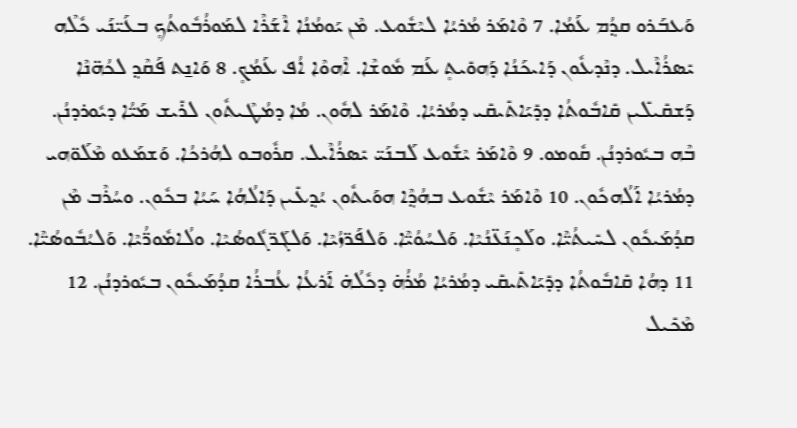ܘܰܥܒܰܪܘ ܩܕ݂ܳܡ ܥܰܡܳܐ. 7 ܘܶܐܡܰܪ ܡܳܪܝܳܐ ܠܝܶܫܽܘܥ. ܡܶܢ ܝܰܘܡܳܢܳܐ ܐܶܫܰܪܶܐ ܠܡܰܘܪܳܒܽܘܬܳܟ̥ ܒܥܰܝ̈ܢܰܝ ܟܽܠܶܗ ܝܺܣܪܳܐܶܝܠ. ܕܢܶܕܥܽܘܢ ܕܰܐܝܟܰܢܳܐ ܕܰܗܘܺܝܬ̥ ܥܰܡ ܡܽܘܫܶܐ. ܐܶܗܘܶܐ ܐܳܦ ܥܰܡܳܟ̥. 8 ܘܰܐܢ̱ܬ ܦܰܩܶܕ݂ ܠܟܳܗ̈ܢܶܐ ܕܰܫܩܺܝܠܺܝܢ ܩܺܐܒܽܘܬܳܐ ܕܕܺܝܰܐܬܺܝܩܺܝ ܕܡܳܪܝܳܐ. ܘܶܐܡܰܪ ܠܗܽܘܢ. ܡܳܐ ܕܡܳܛܶܝܬܽܘܢ ܠܪܺܝܫ ܡܰܝ̈ܳܐ ܕܝܽܘܪܕܢܳܢ. ܒܶܗ ܒܝܽܘܪܕܢܳܢ. ܩܽܘܡܘ. 9 ܘܶܐܡܰܪ ܝܶܫܽܘܥ ܠܰܒܢܰܝ̈ ܝܺܣܪܳܐܶܝܠ. ܩܪܽܘܒܘ ܠܗܳܪܟܳܐ. ܘܰܫܡܰܥܘ ܡܶܠܰܘ̈ܗܝ ܕܡܳܪܝܳܐ ܐܰܠܳܗܟܽܘܢ. 10 ܘܶܐܡܰܪ ܝܶܫܽܘܥ ܒܗܳܕ݂ܶܐ ܗܘܰܝܬܽܘܢ ܝܳܕ݂ܥܺܝܢ ܕܰܐ‌ܠܳܗܳܐ ܚܰܝܳܐ ܒܟܽܘܢ. ܘܚܳܪܶܒ ܡܶܢ ܩܕܳܡܰܝܟܽܘܢ ܠܚܺܝܬܳܝ̈ܶܐ. ܘܠܰܟ̥ܢܰܥ̈ܢܳܝܶܐ. ܘܰܠܚܳܘܳܝ̈ܶܐ. ܘܰܠܦܰܖ̈ܙܳܝܶܐ. ܘܰܠܓܰܖ̈ܓܽܘܣܳܝܶܐ. ܘܠܳܐܡܽܘܖ̈ܳܝܶܐ. ܘܰܠܝܳܒܽܘܣܳܝ̈ܶܐ. 11 ܕܗܳܐ ܩܺܐܒܽܘܬܳܐ ܕܕܺܝܰܐܬܺܝܩܺܝ ܕܡܳܪܝܳܐ ܡܳܪܳܗ̇ ܕܟܽܠܳܗ̇ ܐܰܪܥܳܐ ܥܳܒܪܳܐ ܩܕܳܡܰܝܟܽܘܢ ܒܝܽܘܪܕܢܳܢ. 12 ܡܶܟܺܝܠ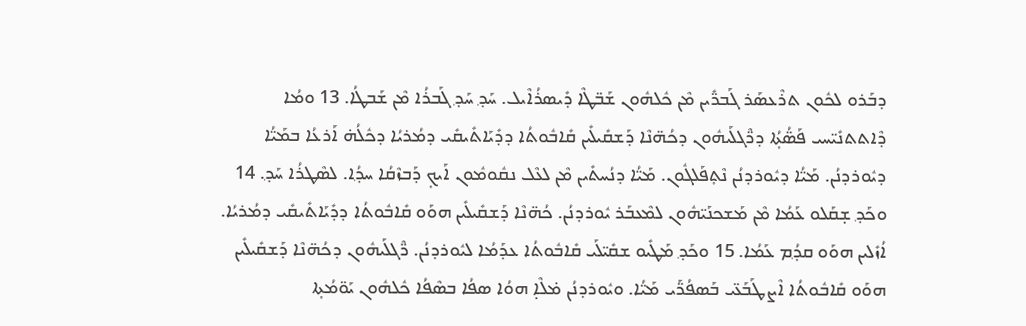ܕܒܰܪܘ ܠܟܽܘܢ ܬܪܶܥܣܰܪ ܓܰܒܖ̈ܺܝܢ ܡܶܢ ܟܽܠܗܽܘܢ ܫܰܒ̈ܛܶܐ ܕܺܝܣܪܳܐܶܝܠ. ܚܰܕ݂ ܚܰܕ݂ ܓܰܒܪܳܐ ܡܶܢ ܫܰܒܛܳܐ. 13 ܘܡܳܐ ܕܶܐܬܬܢܺܝ̈ܚܝ ܦܰܣ̈ܳܬ̥ܳܐ ܕܖ̈ܶܓܠܰܝܗܽܘܢ ܕܟܳܗ̈ܢܶܐ ܕܰܫܩܺܝܠܺܝܢ ܩܺܐܒܽܘܬܳܐ ܕܕܺܝܰܐܬܺܝܩܺܝ ܕܡܳܪܝܳܐ ܕܟܽܠܳܗ̇ ܐܰܪܥܳܐ ܒܡܰܝ̈ܳܐ ܕܝܽܘܪܕܢܳܢ. ܡܰܝ̈ܳܐ ܕܝܽܘܪܕܢܳܢ ܢܶܬ̥ܦܰܠܓܽܘܢ. ܡܰܝ̈ܳܐ ܕܢܳܚܬܺܝܢ ܡܶܢ ܠܥܶܠ ܢܩܽܘܡܽܘܢ ܐܰܝܟ̥ ܕܰܒܙܶܩܳܐ ܚܕ݂ܳܐ. ܠܣܶܛܪܳܐ ܚܰܕ݂. 14 ܘܟܰܕ݂ ܫ̣ܩܰܠܘ ܥܰܡܳܐ ܡܶܢ ܡܰܫܟܢܰܝ̈ܗܽܘܢ ܠܡܶܥܒܰܪ ܝܽܘܪܕܢܳܢ. ܟܳܗ̈ܢܶܐ ܕܰܫܩܺܝܠܺܝܢ ܗܘܰܘ ܩܺܐܒܽܘܬܳܐ ܕܕܺܝܰܐܬܺܝܩܺܝ ܕܡܳܪܝܳܐ. ܐܳܙܺܠܝܢ ܗܘܰܘ ܩܕ݂ܳܡ ܥܰܡܳܐ. 15 ܘܟܰܕ݂ ܡܰܛܺܝܘ ܫܩܺܝ̈ܠܰܝ ܩܺܐܒܽܘܬܳܐ ܥܕܰܡܳܐ ܠܝܽܘܪܕܢܳܢ. ܖ̈ܶܓܠܰܝܗܽܘܢ ܕܟܳܗ̈ܢܶܐ ܕܰܫܩܺܝܠܺܝܢ ܗܘܰܘ ܩܺܐܒܽܘܬܳܐ ܐܶܨܛܰܒܰܥ̈ܝ ܒܰܣܦܳܖ̈ܰܝ ܡܰܝ̈ܳܐ. ܘܝܽܘܪܕܢܳܢ ܡ̇ܠܶܐ̣ ܗܘܳܐ ܣܦܳܐ ܒܣܶܦܳܐ ܟܽܠܗܽܘܢ ܝܰܘ̈ܡܳܬ̥ܐ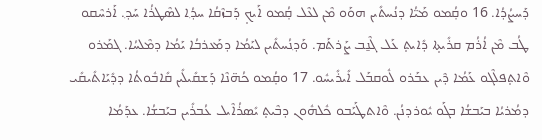ܕܰܚܨܳܕܳܐ. 16 ܘܩ̣ܳܡܘ ܡܰܝ̈ܳܐ ܕܢܳܚܬܺܝܢ ܗܘܰܘ ܡܶܢ ܠܥܶܠ ܩ̣ܳܡܘ ܐܰܝܟ̥ ܕܰܒܙܶܩܳܐ ܚܕ݂ܳܐ ܠܣܶܛܪܳܐ ܚܰܕ݂. ܐܰܪܚܶܩܘ ܛܳܒ ܡܶܢ ܐܳܪܳܡ ܩܪܺܝܬ̥ܐ ܕܺܐܝܬ̥ ܥܰܠ ܓܶܢ̱ܒ ܨܰܪܬܰܡ. ܘܰܕ݂ܢܳܚܬܺܝܢ ܠܝܰܡܳܐ ܕܡܰܥܪܒܳܐ ܝܰܡܳܐ ܕܡܶܠܚܳܐ. ܓܡܰܪܘ ܘܶܐܬ̥ܦܠܶܓܘ ܥܰܡܳܐ ܕܶܝܢ ܥܒܰܪܘ ܠܽܘܩܒܰܠ ܐܺܝܪܺܝܚܽܘ. 17 ܘܩ̣ܳܡܘ ܟܳܗ̈ܢܶܐ ܕܰܫܩܺܝܠܺܝܢ ܩܺܐܒܽܘܬܳܐ ܕܕܺܝܰܐܬܺܝܩܺܝ ܕܡܳܪܝܳܐ ܒܝܰܒܫܳܐ ܒܓܰܘ ܝܽܘܪܕܢܳܢ. ܘܶܐܬܛܰܝܰܒܘ ܟܽܠܗܽܘܢ ܕܒܶܝܬ̥ ܝܺܣܪܳܐܶܝܠ ܥܳܒܪܺܝܢ ܒܝܰܒܫܳܐ. ܥܕܰܡܳܐ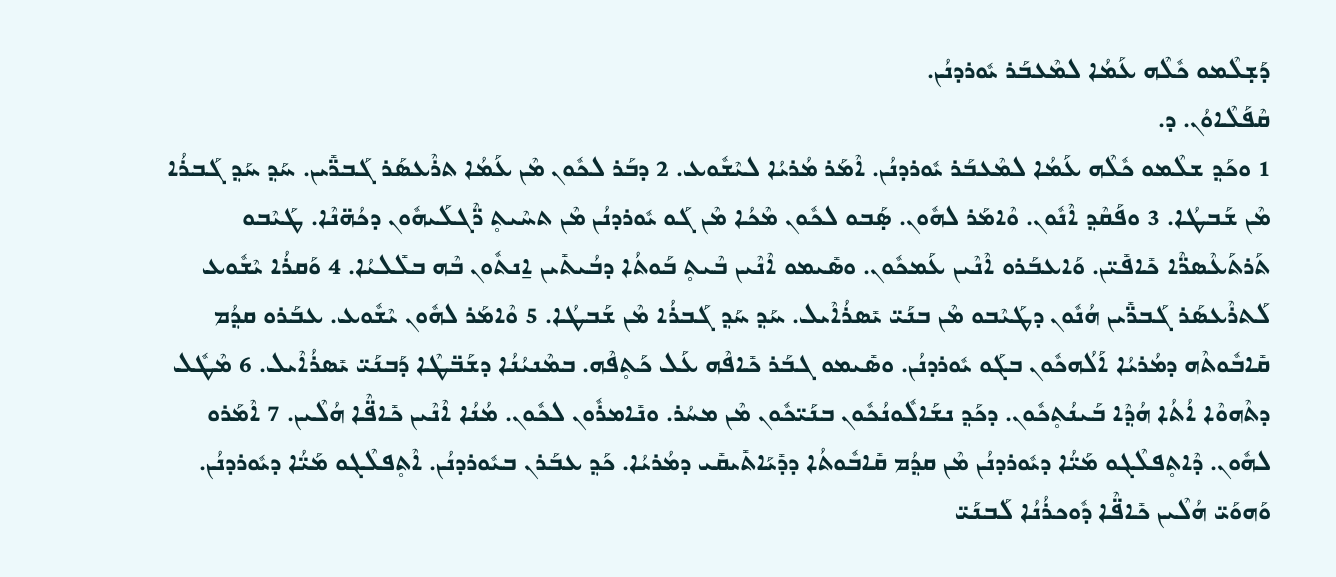ܕܰܫ̣ܠܶܡܘ ܟܽܠܶܗ ܥܰܡܳܐ ܠܡܶܥܒܰܪ ܝܽܘܪܕܢܳܢ.
ܩܶܦܰܠܶܐܘܳܢ. ܕ.
1 ܘܟܰܕ݂ ܫܠܶܡܘ ܟܽܠܶܗ ܥܰܡܳܐ ܠܡܶܥܒܰܪ ܝܽܘܪܕܢܳܢ. ܐܶܡܰܪ ܡܳܪܝܳܐ ܠܝܶܫܽܘܥ. 2 ܕܒܰܪ ܠܟܽܘܢ ܡܶܢ ܥܰܡܳܐ ܬܪܶܥܣܰܪ ܓܰܒܖ̈ܺܝܢ. ܚܰܕ݂ ܚܰܕ݂ ܓܰܒܪܳܐ ܡܶܢ ܫܰܒܛܳܐ. 3 ܘܦܰܩܶܕ݂ ܐܶܢܽܘܢ. ܘܶܐܡܰܪ ܠܗܽܘܢ. ܣ̣ܰܒܘ ܠܟܽܘܢ ܡܶܟܳܐ ܡܶܢ ܓܰܘ ܝܽܘܪܕܢܳܢ ܡܶܢ ܬܚܶܝܬ̥ ܖ̈ܶܓܠܰܝܗܽܘܢ ܕܟܳܗ̈ܢܶܐ. ܛܰܝܶܒܘ ܬܰܪܬܰܥܶܣܖ̈ܶܐ ܟܺܐܦܺܝ̈ܢ. ܘܰܐܥܒܰܪܘ ܐܶܢܶܝܢ ܥܰܡܟܽܘܢ. ܘܣܺܝܡܘ ܐܶܢܶܝܢ ܒܶܝܬ̥ ܒܰܘܬܳܐ ܕܒܳܝܬܺܝܢ ܐ̱ܢܬܽܘܢ ܒܶܗ ܒܠܺܠܝܳܐ. 4 ܘܰܩܪܳܐ ܝܶܫܽܘܥ ܠܰܬܪܶܥܣܰܪ ܓܰܒܖ̈ܺܝܢ ܗܳܢܽܘܢ ܕܛܰܝܶܒܘ ܡܶܢ ܒܢܰܝ̈ ܝܺܣܪܳܐܶܝܠ. ܚܰܕ݂ ܚܰܕ݂ ܓܰܒܪܳܐ ܡܶܢ ܫܰܒܛܳܐ. 5 ܘܶܐܡܰܪ ܠܗܽܘܢ ܝܶܫܽܘܥ. ܥܒܰܪܘ ܩܕ݂ܳܡ ܩܺܐܒܽܘܬܶܗ ܕܡܳܪܝܳܐ ܐܰܠܳܗܟܽܘܢ ܒܓܰܘ ܝܽܘܪܕܢܳܢ. ܘܣܺܝܡܘ ܓܒܰܪ ܟܺܐܦܶܗ ܥܰܠ ܟܰܬ̥ܦܶܗ. ܒܡܶܢܝܳܢܳܐ ܕܫܰܒ̈ܛܶܐ ܕܰܒܢܰܝ̈ ܝܺܣܪܳܐܶܝܠ. 6 ܡܶܛܽܠ ܕܬܶܗܘܶܐ ܐܳܬܳܐ ܗܳܕ݂ܶܐ ܒܰܝܢܳܬ̥ܟܽܘܢ. ܕܟܰܕ݂ ܢܫܰܐܠܽܘܢܳܟܽܘܢ ܒܢܰܝ̈ܟܽܘܢ ܡܶܢ ܡܚܳܪ. ܘܢܺܐܡܪܽܘܢ ܠܟܽܘܢ. ܡܳܢܳܐ ܐܶܢܶܝܢ ܟܺܐܦ̈ܶܐ ܗܳܠܶܝܢ. 7 ܐܶܡܰܪܘ ܠܗܽܘܢ. ܕܶܐܬ̥ܦܠܶܓܘ ܡܰܝ̈ܳܐ ܕܝܽܘܪܕܢܳܢ ܡܶܢ ܩܕ݂ܳܡ ܩܺܐܒܽܘܬܳܐ ܕܕܺܝܰܐܬܺܝܩܺܝ ܕܡܳܪܝܳܐ. ܟܰܕ݂ ܥܒܰܪܢ ܒܝܽܘܪܕܢܳܢ. ܐܶܬ̥ܦܠܶܓܘ ܡܰܝ̈ܳܐ ܕܝܽܘܪܕܢܳܢ. ܘܰܗܘܰܝ̈ ܗܳܠܶܝܢ ܟܺܐܦ̈ܶܐ ܕܽܘܟܪܳܢܳܐ ܠܰܒܢܰܝ̈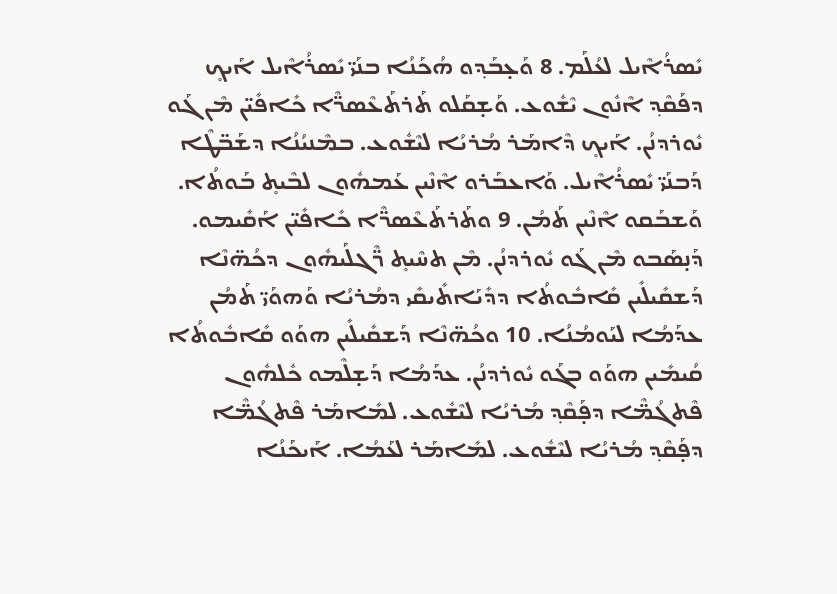ܝܺܣܪܳܐܶܝܠ ܠܥܳܠܰܡ. 8 ܘܰܥ̣ܒܰܕ݂ܘ ܗܳܟܰܢܳܐ ܒܢܰܝ̈ ܝܺܣܪܳܐܶܝܠ ܐܰܝܟ̥ ܕܦܰܩܶܕ݂ ܐܶܢܽܘܢ ܝܶܫܽܘܥ. ܘܰܫ̣ܩܰܠܘ ܬܰܪܬܰܥܶܣܖ̈ܶܐ ܟܺܐܦܺܝ̈ܢ ܡܶܢ ܓܰܘ ܝܽܘܪܕܢܳܢ. ܐܰܝܟ̥ ܕܶܐܡܰܪ ܡܳܪܝܳܐ ܠܝܶܫܽܘܥ. ܒܡܶܢܝܳܢܳܐ ܕܫܰܒ̈ܛܶܐ ܕܰܒܢܰܝ̈ ܝܺܣܪܳܐܶܝܠ. ܘܰܐܥܒܰܪܘ ܐܶܢܶܝܢ ܥܰܡܗܽܘܢ ܠܒܶܝܬ̥ ܒܰܘܬܳܐ. ܘܰܫܒܰܩܘ ܐܶܢܶܝܢ ܬܰܡܳܢ. 9 ܘܬܰܪܬܰܥܶܣܖ̈ܶܐ ܟܺܐܦܺܝ̈ܢ ܐܰܩܺܝܡܘ. ܕܰܢ̣ܣܰܒܘ ܡܶܢ ܓܰܘ ܝܽܘܪܕܢܳܢ. ܡܶܢ ܬܚܶܝܬ̥ ܖ̈ܶܓܠܰܝܗܽܘܢ ܕܟܳܗ̈ܢܶܐ ܕܰܫܩܺܝܠܺܝܢ ܩܺܐܒܽܘܬܳܐ ܕܕܺܝܰܐܬܺܝܩܺܝ ܕܡܳܪܝܳܐ ܘܰܗܘܰܝ̈ ܬܰܡܳܢ ܥܕܰܡܳܐ ܠܝܰܘܡܳܢܳܐ. 10 ܘܟܳܗ̈ܢܶܐ ܕܰܫܩܺܝܠܺܝܢ ܗܘܰܘ ܩܺܐܒܽܘܬܳܐ ܩܳܝܡܺܝܢ ܗܘܰܘ ܒܓܰܘ ܝܽܘܪܕܢܳܢ. ܥܕܰܡܳܐ ܕܰܫ̣ܠܶܡܘ ܟܽܠܗܽܘܢ ܦܶܬܓܳܡ̈ܶܐ ܕܦ̣ܰܩܶܕ݂ ܡܳܪܝܳܐ ܠܝܶܫܽܘܥ. ܠܡܺܐܡܰܪ ܦܶܬܓܳܡ̈ܶܐ ܕܦ̣ܰܩܶܕ݂ ܡܳܪܝܳܐ ܠܝܶܫܽܘܥ. ܠܡܺܐܡܰܪ ܠܥܰܡܳܐ. ܐܰܝܟܰܢܳܐ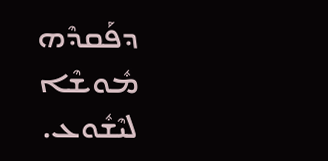ܕܦܰܩܕܶܗ ܡܽܘܫܶܐ ܠܝܶܫܽܘܥ.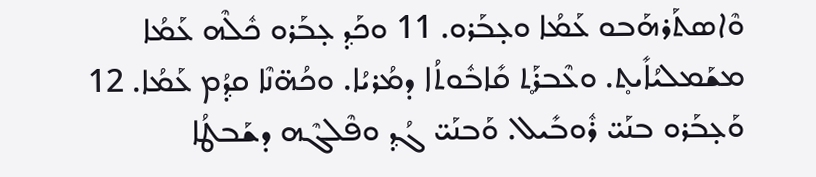ܘܶܐܣܬܰܪܗܰܒܘ ܥܰܡܳܐ ܘܥ̣ܒܰܪܘ. 11 ܘܟܰܕ݂ ܥ̣ܒܰܪܘ ܟܽܠܶܗ ܥܰܡܳܐ ܡܫܰܡܠܝܳܐܺܝܬ̥. ܘܥܶܒܪܰܬ̥ ܩܺܐܒܽܘܬܳܐ ܕܡܳܪܝܳܐ. ܘܟܳܗ̈ܢܶܐ ܩܕ݂ܳܡ ܥܰܡܳܐ. 12 ܘܰܥ̣ܒܰܪܘ ܒܢܰܝ̈ ܪܽܘܒܺܝܠ. ܘܰܒܢܰܝ̈ ܓܳܕ݂ ܘܦܶܠܓܶܗ ܕܫܰܒܛܳܐ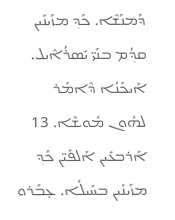ܕܰܡܢܰܫܶܐ. ܟܰܕ݂ ܡܙܰܝܢܺܝܢ ܩܕ݂ܳܡ ܒܢܰܝ̈ ܝܺܣܪܳܐܶܝܠ. ܐܰܝܟܰܢܳܐ ܕܶܐܡܰܪ ܠܗܽܘܢ ܡܽܘܫܶܐ. 13 ܐܰܪܒܥܺܝܢ ܐܰܠܦܺܝ̈ܢ ܟܰܕ݂ ܡܙܰܝܢܺܝܢ ܒܚܰܝܠܳܐ. ܥ̣ܒܰܪܘ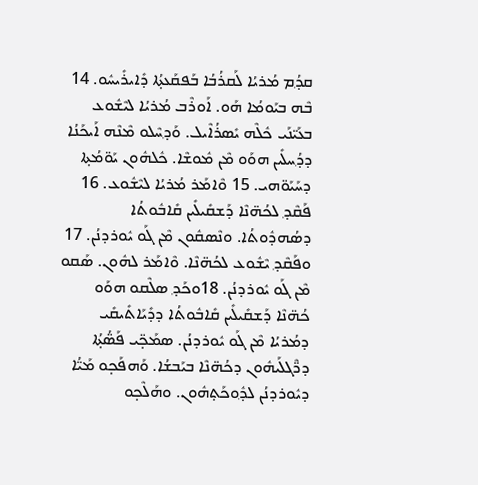ܩܕ݂ܳܡ ܡܳܪܝܳܐ ܠܰܩܪܳܒܳܐ ܒܰܦܩܰܥܬ̥ܳܐ ܕܺܐܝܪܺܝܚܽܘ. 14 ܒܶܗ ܒܝܰܘܡܳܐ ܗܰܘ. ܐܰܘܪܶܒ ܡܳܪܝܳܐ ܠܝܶܫܽܘܥ ܒܥܰܝ̈ܢܰܝ ܟܽܠܶܗ ܝܺܣܪܳܐܶܝܠ. ܘܰܕ݂ܚܶܠܘ ܡܶܢܶܗ ܐܰܝܟܰܢܳܐ ܕܕ݂ܳܚܠܺܝܢ ܗܘܰܘ ܡܶܢ ܡܽܘܫܶܐ. ܟܽܠܗܽܘܢ ܝܰܘ̈ܡܳܬ̥ܐ ܕܚܰܝܰܘ̈ܗܝ. 15 ܘܶܐܡܰܪ ܡܳܪܝܳܐ ܠܝܶܫܽܘܥ. 16 ܦܰܩܶܕ݂ ܠܟܳܗ̈ܢܶܐ ܕܰܫܩܺܝܠܺܝܢ ܩܺܐܒܽܘܬܳܐ ܕܣܳܗܕܽܘܬܳܐ. ܘܢܶܣܩܽܘܢ ܡܶܢ ܓܰܘ ܝܽܘܪܕܢܳܢ. 17 ܘܦܰܩܶܕ݂ ܝܶܫܽܘܥ ܠܟܳܗ̈ܢܶܐ. ܘܶܐܡܰܪ ܠܗܽܘܢ. ܣܰܩܘ ܡܶܢ ܓܰܘ ܝܽܘܪܕܢܳܢ. 18ܘܟܰܕ݂ ܣܠܶܩܘ ܗܘܰܘ ܟܳܗ̈ܢܶܐ ܕܰܫܩܺܝܠܺܝܢ ܩܺܐܒܽܘܬܳܐ ܕܕܺܝܰܐܬܺܝܩܺܝ ܕܡܳܪܝܳܐ ܡܶܢ ܓܰܘ ܝܽܘܪܕܢܳܢ. ܣܡܰܟ̥̈ܝ ܦܰܣ̈ܳܬ̥ܳܐ ܕܖ̈ܶܓܠܰܝܗܽܘܢ ܕܟܳܗ̈ܢܶܐ ܒܝܰܒܫܳܐ. ܘܰܗܦܰܟ̥ܘ ܡܰܝ̈ܳܐ ܕܝܽܘܪܕܢܳܢ ܠܕ݂ܽܘܟܰܬ̥ܗܽܘܢ. ܘܗܰܠܶܟ̥ܘ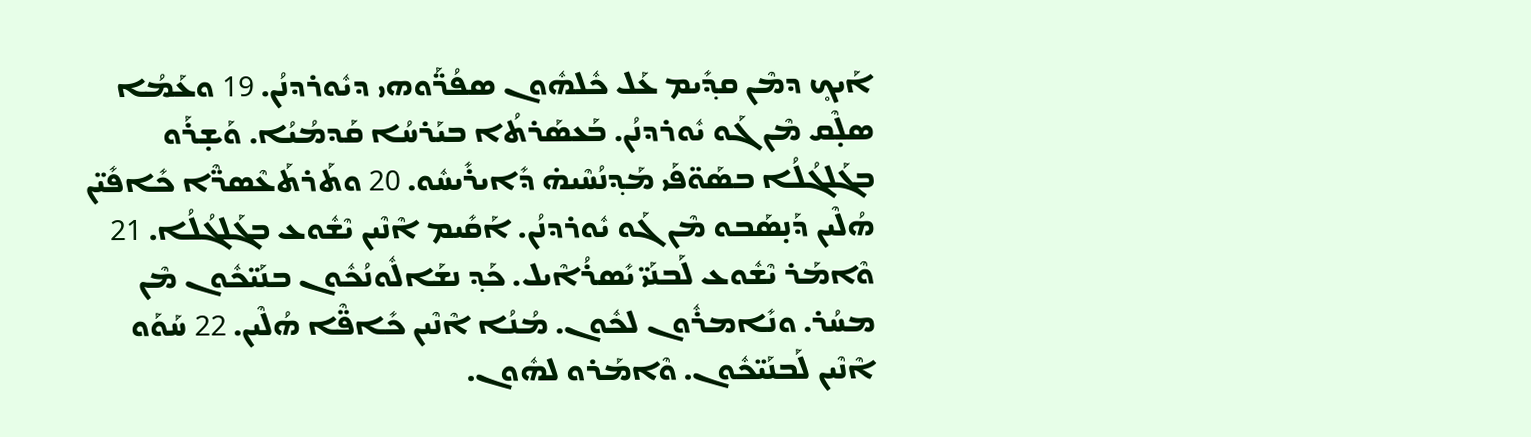ܐܰܝܟ̥ ܕܡܶܢ ܩܕ݂ܺܝܡ ܥܰܠ ܟܽܠܗܽܘܢ ܣܦܳܖ̈ܰܘܗܝ ܕܝܽܘܪܕܢܳܢ. 19 ܘܥܰܡܳܐ ܣܠ̣ܶܩ ܡܶܢ ܓܰܘ ܝܽܘܪܕܢܳܢ. ܒܰܥܣܰܪܬܳܐ ܒܝܰܪܚܳܐ ܩܰܕܡܳܝܳܐ. ܘܰܫ̣ܪܰܘ ܒܓܰܠܓܳܠܳܐ ܒܣܰܘ̈ܦܰܝ ܡܰܕ݂ܢܳܚܶܝܗ̇ ܕܺܐܝܪܺܝܚܽܘ. 20 ܘܬܰܪܬܰܥܶܣܖ̈ܶܐ ܟܺܐܦܺܝ̈ܢ ܗܳܠܶܝܢ ܕܰܢ̣ܣܰܒܘ ܡܶܢ ܓܰܘ ܝܽܘܪܕܢܳܢ. ܐܰܩܺܝܡ ܐܶܢܶܝܢ ܝܶܫܽܘܥ ܒܓܰܠܓܳܠܳܐ. 21 ܘܶܐܡܰܪ ܝܶܫܽܘܥ ܠܰܒܢܰܝ̈ ܝܺܣܪܳܐܶܝܠ. ܟܰܕ݂ ܢܫܰܐܠܽܘܢܳܟܽܘܢ ܒܢܰܝ̈ܟܽܘܢ ܡܶܢ ܡܚܳܪ. ܘܢܺܐܡܪܽܘܢ ܠܟܽܘܢ. ܡܳܢܳܐ ܐܶܢܶܝܢ ܟܺܐܦ̈ܶܐ ܗܳܠܶܝܢ. 22 ܚܰܘܰܘ ܐܶܢܶܝܢ ܠܰܒܢܰܝ̈ܟܽܘܢ. ܘܶܐܡܰܪܘ ܠܗܽܘܢ.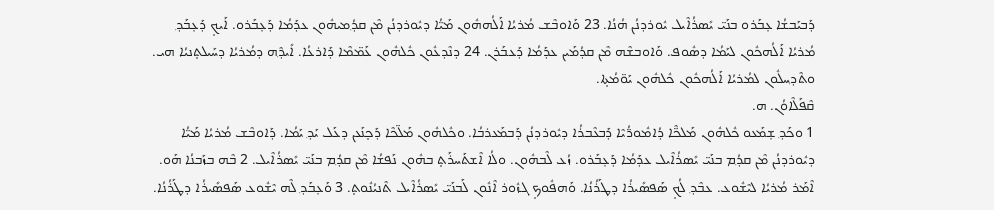ܕܰܒܝܰܒܫܳܐ ܥ̣ܒܰܪܘ ܒܢܰܝ̈ ܝܺܣܪܳܐܶܝܠ ܝܽܘܪܕܢܳܢ ܗܳܢܳܐ. 23 ܘܰܐܘܒܶܫ ܡܳܪܝܳܐ ܐܰܠܳܗܗܽܘܢ ܡܰܝ̈ܳܐ ܕܝܽܘܪܕܢܳܢ ܡܶܢ ܩܕ݂ܳܡܝܗܽܘܢ ܥܕܰܡܳܐ ܕܰܥ̣ܒܰܪܘ. ܐܰܝܟ̥ ܕܰܥ̣ܒܰܕ݂ ܡܳܪܝܳܐ ܐܰܠܳܗܟܽܘܢ ܠܝܰܡܳܐ ܕܣܽܘܦ. ܘܰܐܘܒܫܶܗ ܡܶܢ ܩܕܳܡܰܝܢ ܥܕܰܡܳܐ ܕܰܥܒܰܪܢ. 24 ܕܢܶܕܥܽܘܢ ܟܽܠܗܽܘܢ ܥܰܡ̈ܡܶܐ ܕܰܐܪܥܳܐ. ܐܺܝܕ݂ܶܗ ܕܡܳܪܝܳܐ ܕܚܰܝܠܬ̥ܢܝܳܐ ܗܝ. ܘܬܶܕ݂ܚܠܽܘܢ ܠܡܳܪܝܳܐ ܐܰܠܳܗܟܽܘܢ ܟܽܠܗܽܘܢ ܝܰܘ̈ܡܳܬ̥ܐ.
ܩܶܦܰܠܶܐܘܳܢ. ܗ.
1 ܘܟܰܕ݂ ܫ̣ܡܰܥܘ ܟܽܠܗܽܘܢ ܡܰܠܟ̈ܶܐ ܕܳܐܡܽܘܖ̈ܳܝܶܐ ܕܰܒܥܶܒܪܳܐ ܕܝܽܘܪܕܢܳܢ ܕܰܒܡܰܥܪܒܳܐ. ܘܟܽܠܗܽܘܢ ܡܰܠ̈ܟܶܐ ܕܰܟ̥ܢܰܥܢ ܕܥܰܠ ܝܰܕ݂ ܝܰܡܳܐ. ܕܰܐܘܒܶܫ ܡܳܪܝܳܐ ܡܰܝ̈ܳܐ ܕܝܽܘܪܕܢܳܢ ܡܶܢ ܩܕ݂ܳܡ ܒܢܰܝ̈ ܝܺܣܪܳܐܶܝܠ ܥܕܰܡܳܐ ܕܰܥ̣ܒܰܪܘ. ܙܳܥ ܠܶܒܗܽܘܢ. ܘܠܳܐ ܐܶܫܬܰܚܪܰܬ̥ ܒܗܽܘܢ ܢܰܦܫܳܐ ܡܶܢ ܩܕ݂ܳܡ ܒܢܰܝ̈ ܝܺܣܪܳܐܶܝܠ. 2 ܒܶܗ ܒܙܰܒܢܳܐ ܗܰܘ. ܐܶܡܰܪ ܡܳܪܝܳܐ ܠܝܶܫܽܘܥ. ܥܒܶܕ݂ ܠܳܟ̥ ܣܰܦܣܺܝܪܳܐ ܕܛܰܪܳܢܳܐ. ܘܰܗܦܽܘܟ̥ ܓܙܽܘܪ ܐܶܢܽܘܢ ܠܰܒܢܰܝ̈ ܝܺܣܪܳܐܶܝܠ ܬܶܢܝܳܢܽܘܬ̥. 3 ܘܰܥ̣ܒܰܕ݂ ܠܶܗ ܝܶܫܽܘܥ ܣܰܦܣܺܝܪܳܐ ܕܛܰܪܳܢܳܐ.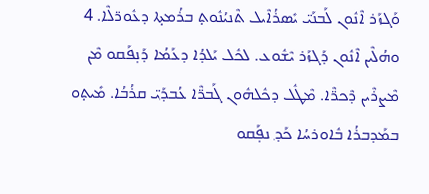ܘܰܓܙܰܪ ܐܶܢܽܘܢ ܠܰܒܢܰܝ̈ ܝܺܣܪܳܐܶܝܠ ܬܶܢܝܳܢܽܘܬ̥ ܒܪܳܡܬ̥ܐ ܕܥܽܘܖ̈ܠܶܐ. 4 ܘܗܳܠܶܝܢ ܐܶܢܽܘܢ ܕܰܓܙܰܪ ܝܶܫܽܘܥ. ܠܟܽܠ ܝܰܠܕܳܐ ܕܥܰܡܳܐ ܕܰܢ̣ܦܰܩܘ ܡܶܢ ܡܶܨܪܶܝܢ ܕܶܟܖ̈ܶܐ. ܡܶܛܽܠ ܕܟܽܠܗܽܘܢ ܓܰܒܖ̈ܶܐ ܥܳܒܕ݂ܰܝ̈ ܩܪܳܒܳܐ. ܡܺܝܬ̥ܘ ܒܡܰܕܒܪܳܐ ܒܽܐܘܪܚܳܐ ܟܰܕ݂ ܢܦ̣ܰܩܘ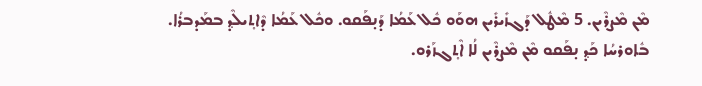ܡܶܢ ܡܶܨܪܶܝܢ. 5 ܡܶܛܽܠ ܕܰܓܙܺܝܪܺܝܢ ܗܘܰܘ ܟܽܠ ܥܰܡܳܐ ܕܰܢ̣ܦܰܩܘ. ܘܟܽܠ ܥܰܡܳܐ ܕܶܐܬ̥ܝܠܶܕ݂ ܒܡܰܕܒܪܳܐ. ܒܽܐܘܪܚܳܐ ܟܰܕ݂ ܢ̣ܦܰܩܘ ܡܶܢ ܡܶܨܪܶܝܢ ܠܳܐ ܐܶܬ̥ܓܙܰܪܘ.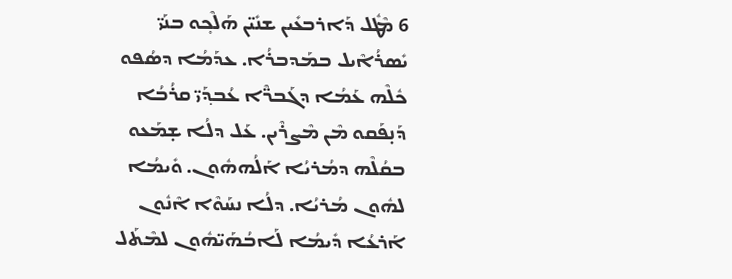6 ܡܶܛܽܠ ܕܰܐܪܒܥܺܝܢ ܫܢܺܝ̈ܢ ܗܰܠܶܟ̥ܘ ܒܢܰܝ̈ ܝܺܣܪܳܐܶܝܠ ܒܡܰܕܒܪܳܐ. ܥܕܰܡܳܐ ܕܣܳܦܘ ܟܽܠܶܗ ܥܰܡܳܐ ܕܓܰܒܖ̈ܶܐ ܥܳܒܕ݂ܰܝ̈ ܩܪܳܒܳܐ ܕܰܢ̣ܦܰܩܘ ܡܶܢ ܡܶܨܪܶܝܢ. ܥܰܠ ܕܠܳܐ ܫ̣ܡܰܥܘ ܒܩܳܠܶܗ ܕܡܳܪܝܳܐ ܐܰܠܳܗܗܽܘܢ. ܘܺܝܡܳܐ ܠܗܽܘܢ ܡܳܪܝܳܐ. ܕܠܳܐ ܢܚܰܘܶܐ ܐܶܢܽܘܢ ܐܰܪܥܳܐ ܕܺܝܡܳܐ ܠܰܐܒܳܗܰܝ̈ܗܽܘܢ ܠܡܶܬܰܠ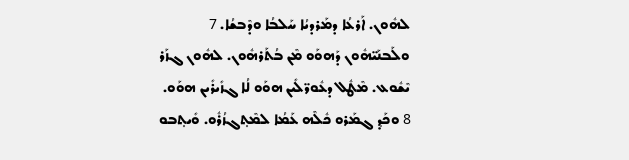ܠܗܽܘܢ. ܐܰܪܥܳܐ ܕܡܰܪܕܝܳܐ ܚܰܠܒܳܐ ܘܕܶܒܫܳܐ. 7 ܘܠܰܒܢܰܝ̈ܗܽܘܢ ܕܰܗܘܰܘ ܡܶܢ ܒܳܬܰܪܗܽܘܢ. ܠܗܽܘܢ ܓܙܰܪ ܝܶܫܽܘܥ. ܡܶܛܽܠ ܕܥܽܘܖ̈ܠܺܝܢ ܗܘܰܘ ܠܳܐ ܓܙܺܝܪܺܝܢ ܗܘܰܘ. 8 ܘܟܰܕ݂ ܓܡܰܪܘ ܟܽܠܶܗ ܥܰܡܳܐ ܠܡܶܬ̥ܓܙܳܪܽܘ. ܘܺܝܬ̥ܒܘ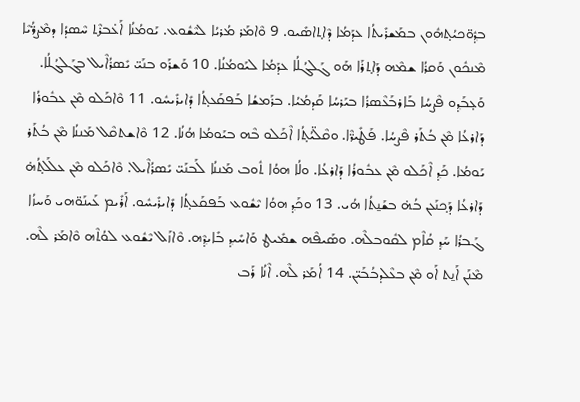ܒܕ݂ܽܘ̈ܟܝܳܬ̥ܗܽܘܢ ܒܡܰܫܪܺܝܬܳܐ ܥܕܰܡܳܐ ܕܶܐܬ̥ܐܣܺܝܘ. 9 ܘܶܐܡܰܪ ܡܳܪܝܳܐ ܠܝܶܫܽܘܥ. ܝܰܘܡܳܢܳܐ ܐܰܥ̇ܒܪܶܬ̥ ܚܶܣܕܳܐ ܕܡܶܨܖ̈ܳܝܶܐ ܡܶܢܟܽܘܢ ܘܰܩܪܳܐ ܫܡܶܗ ܕܰܐܬ̥ܪܰܐ ܗܰܘ ܓܰܠܓܳܠܳܐ ܥܕܰܡܳܐ ܠܝܰܘܡܳܢܳܐ. 10 ܘܰܫܪܰܘ ܒܢܰܝ̈ ܝܺܣܪܳܐܶܝܠ ܒܓܰܠܓܳܠܳܐ. ܘܰܥ̣ܒܰܕ݂ܘ ܦܶܨܚܳܐ ܒܰܐܪܒܰܥܶܣܪܳܐ ܒܝܰܪܚܳܐ ܩܰܕܡܳܝܳܐ. ܒܪܰܡܫܳܐ ܒܰܦܩܰܥܬ̥ܳܐ ܕܺܐܝܪܺܝܚܽܘ. 11 ܘܶܐܟܰܠܘ ܡܶܢ ܥܒܽܘܪܳܐ ܕܰܐܪܥܳܐ ܡܶܢ ܒܳܬܰܪ ܦܶܨܚܳܐ. ܦܰܛܺܝܖ̈ܶܐ. ܘܩܶܠ̈ܝܳܬ̥ܳܐ ܐܶܟܰܠܘ ܒܶܗ ܒܝܰܘܡܳܐ ܗܳܢܳܐ. 12 ܘܶܐܫܬܩܶܠ ܡܰܢܢܳܐ ܡܶܢ ܒܳܬܰܪ ܝܰܘܡܳܐ. ܟܰܕ݂ ܐܶܟܰܠܘ ܡܶܢ ܥܒܽܘܪܳܐ ܕܰܐܪܥܳܐ. ܘܠܳܐ ܗܘܳܐ ܬܽܘܒ ܡܰܢܢܳܐ ܠܰܒܢܰܝ̈ ܝܺܣܪܳܐܶܝܠ. ܘܶܐܟܰܠܘ ܡܶܢ ܥܠܰܠܬ̥ܳܗ̇ ܕܰܐܪܥܳܐ ܕܰܟ̥ܢܰܥܢ ܒܳܗ̇ ܒܫܰܢ̱ܬܳܐ ܗܳܝ. 13 ܘܟܰܕ݂ ܗܘܳܐ ܝܶܫܽܘܥ ܒܰܦܩܰܥܬ̥ܳܐ ܕܺܐܝܪܺܝܚܽܘ. ܐܰܪܺܝܡ ܥܰܝܢܰܘ̈ܗܝ ܘܰܚܙܳܐ ܓܰܒܪܳܐ ܚܰܕ݂ ܩܳܐܶܡ ܠܩܽܘܒܠܶܗ. ܘܣܰܝܦܶܗ ܫܡܺܝܛ ܘܰܐܚܺܝܕ݂ ܒܺܐܝܕ݂ܶܗ. ܘܶܐܙܰܠ ܝܶܫܽܘܥ ܠܘܳܬܶܗ ܘܶܐܡܰܪ ܠܶܗ. ܡܶܢܰܢ ܐܰܢ̱ܬ ܐܰܘ ܡܶܢ ܒܥܶܠܕܒܳܒܰܝ̈ܢ. 14 ܐܳܡܰܪ ܠܶܗ. ܐܶܢܳܐ ܪܰܒ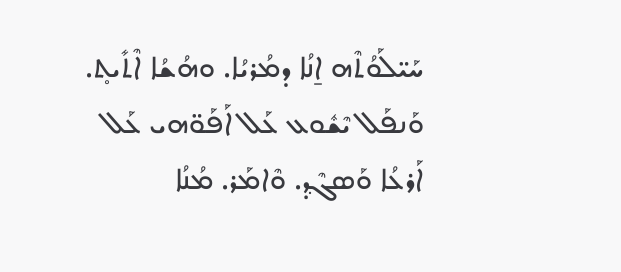ܚܰܝ̈ܠܰܘܳܬܶܗ ܐ̱ܢܳܐ ܕܡܳܪܝܳܐ. ܘܗܳܫܳܐ ܐܶܬܺܝܬ̥. ܘܰܢܦܰܠ ܝܶܫܽܘܥ ܥܰܠ ܐܰܦܰܘ̈ܗܝ ܥܰܠ ܐܰܪܥܳܐ ܘܰܣܓܶܕ݂. ܘܶܐܡܰܪ. ܡܳܢܳܐ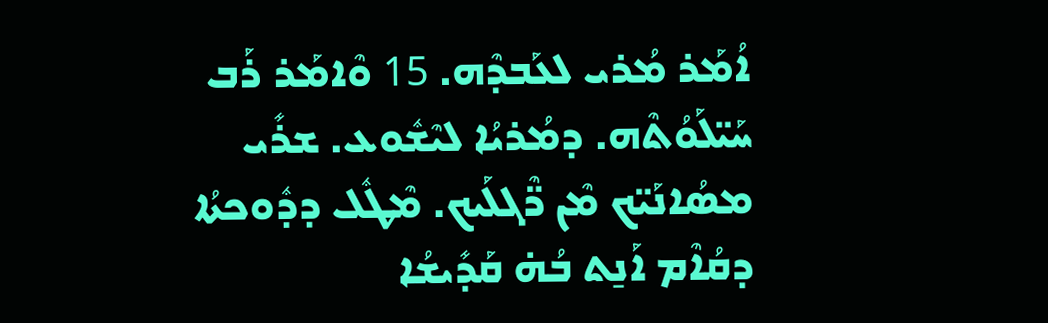ܐܳܡܰܪ ܡܳܪܝ ܠܥܰܒܕܶܗ. 15 ܘܶܐܡܰܪ ܪܰܒ ܚܰܝ̈ܠܰܘܳܬܶܗ. ܕܡܳܪܝܳܐ ܠܝܶܫܽܘܥ. ܫܪܺܝ ܡܣܳܐܢܰܝ̈ܟ ܡܶܢ ܖ̈ܶܓܠܰܝܟ. ܡܶܛܽܠ ܕܕܽܘܟܬܳܐ ܕܩܳܐܶܡ ܐܰܢ̱ܬ ܒܳܗ̇ ܩܰܕܺܝܫܳܐ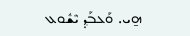ܗ̱ܝ. ܘܰܥܒܰܕ݂ ܝܶܫܽܘܥ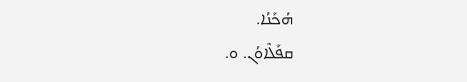ܗܳܟܰܢܳܐ.
ܩܦܰܠܶܐܘܳܢ. ܘ.